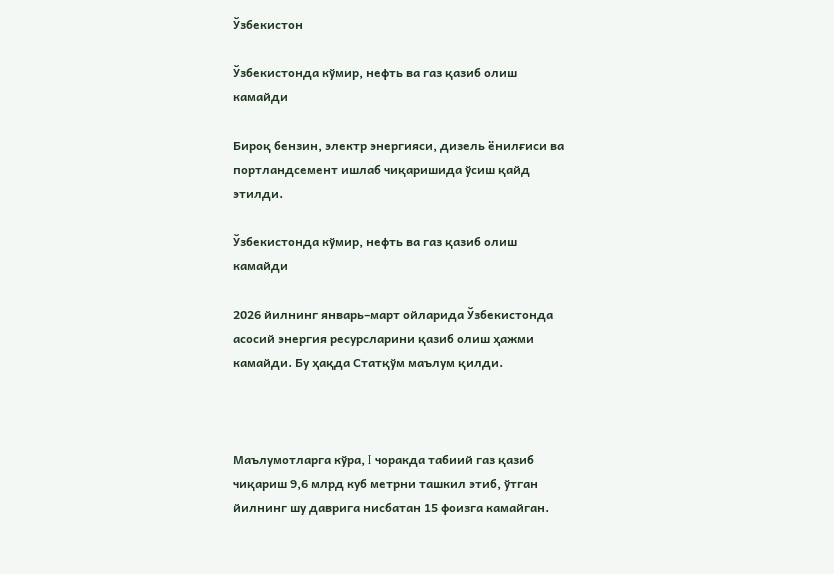Ўзбекистон

Ўзбекистонда кўмир, нефть ва газ қазиб олиш камайди

Бироқ бензин, электр энергияси, дизель ёнилғиси ва портландсемент ишлаб чиқаришида ўсиш қайд этилди.

Ўзбекистонда кўмир, нефть ва газ қазиб олиш камайди

2026 йилнинг январь–март ойларида Ўзбекистонда асосий энергия ресурсларини қазиб олиш ҳажми камайди. Бу ҳақда Статқўм маълум қилди.



Маълумотларга кўра, I чоракда табиий газ қазиб чиқариш 9,6 млрд куб метрни ташкил этиб, ўтган йилнинг шу даврига нисбатан 15 фоизга камайган.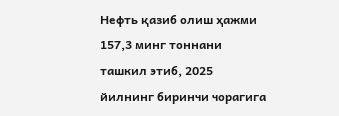Нефть қазиб олиш ҳажми 157,3 минг тоннани ташкил этиб, 2025 йилнинг биринчи чорагига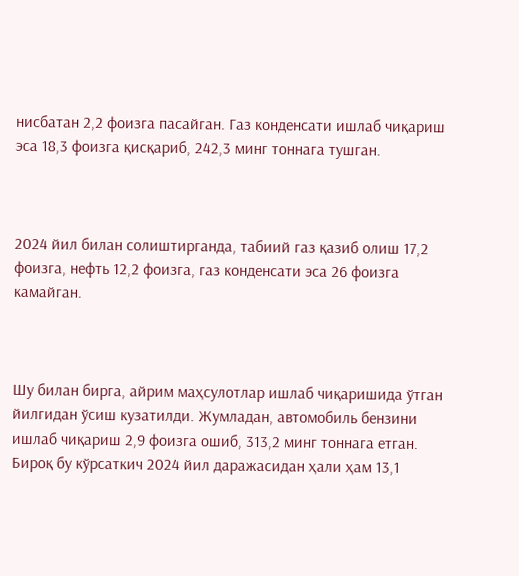нисбатан 2,2 фоизга пасайган. Газ конденсати ишлаб чиқариш эса 18,3 фоизга қисқариб, 242,3 минг тоннага тушган.



2024 йил билан солиштирганда, табиий газ қазиб олиш 17,2 фоизга, нефть 12,2 фоизга, газ конденсати эса 26 фоизга камайган.



Шу билан бирга, айрим маҳсулотлар ишлаб чиқаришида ўтган йилгидан ўсиш кузатилди. Жумладан, автомобиль бензини ишлаб чиқариш 2,9 фоизга ошиб, 313,2 минг тоннага етган. Бироқ бу кўрсаткич 2024 йил даражасидан ҳали ҳам 13,1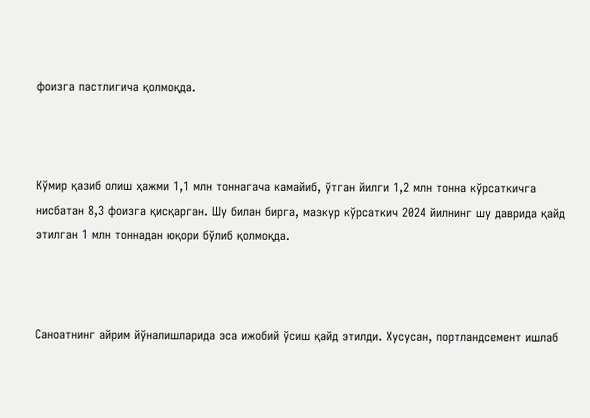фоизга пастлигича қолмоқда.



Кўмир қазиб олиш ҳажми 1,1 млн тоннагача камайиб, ўтган йилги 1,2 млн тонна кўрсаткичга нисбатан 8,3 фоизга қисқарган. Шу билан бирга, мазкур кўрсаткич 2024 йилнинг шу даврида қайд этилган 1 млн тоннадан юқори бўлиб қолмоқда.



Саноатнинг айрим йўналишларида эса ижобий ўсиш қайд этилди. Хусусан, портландсемент ишлаб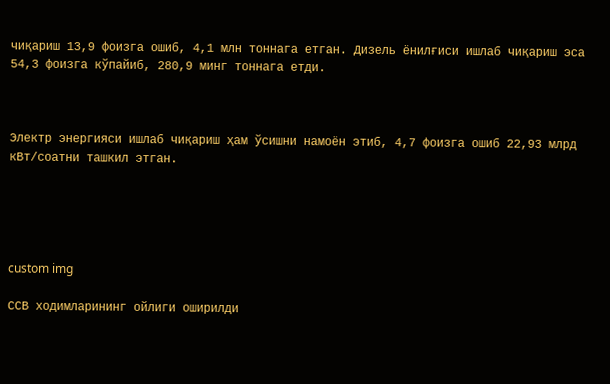чиқариш 13,9 фоизга ошиб, 4,1 млн тоннага етган. Дизель ёнилғиси ишлаб чиқариш эса 54,3 фоизга кўпайиб, 280,9 минг тоннага етди.



Электр энергияси ишлаб чиқариш ҳам ўсишни намоён этиб, 4,7 фоизга ошиб 22,93 млрд кВт/соатни ташкил этган.





custom img

ССВ ходимларининг ойлиги оширилди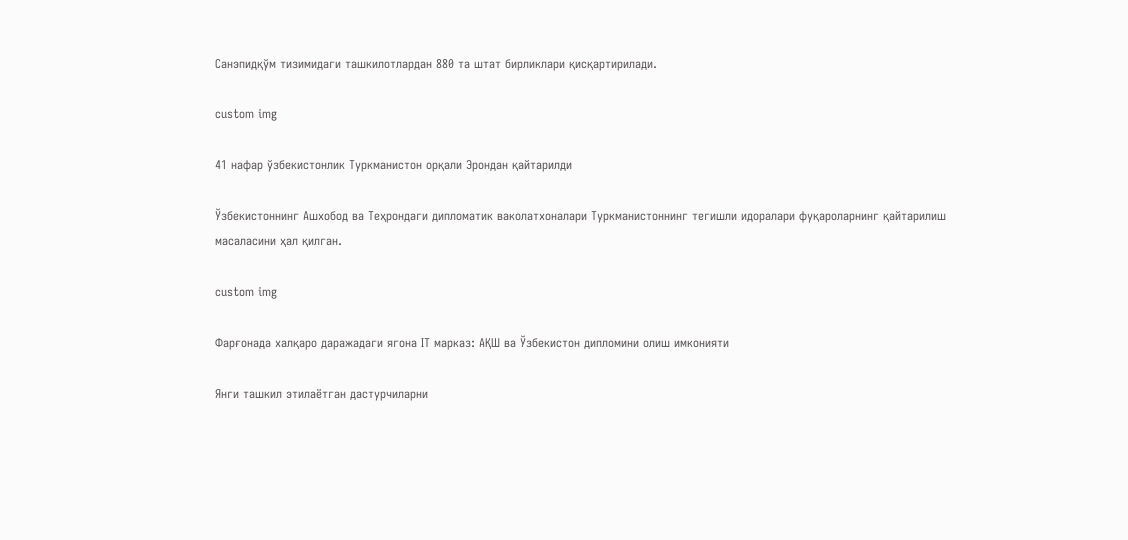Санэпидқўм тизимидаги ташкилотлардан 880 та штат бирликлари қисқартирилади.

custom img

41 нафар ўзбекистонлик Туркманистон орқали Эрондан қайтарилди

Ўзбекистоннинг Ашхобод ва Теҳрондаги дипломатик ваколатхоналари Туркманистоннинг тегишли идоралари фуқароларнинг қайтарилиш масаласини ҳал қилган.

custom img

Фарғонада халқаро даражадаги ягона IT марказ: АҚШ ва Ўзбекистон дипломини олиш имконияти

Янги ташкил этилаётган дастурчиларни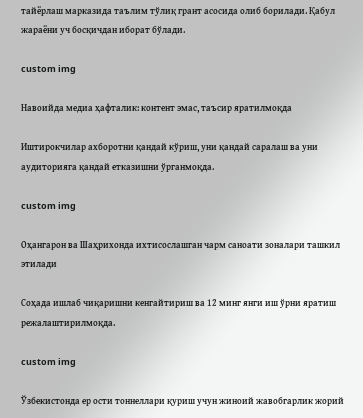тайёрлаш марказида таълим тўлиқ грант асосида олиб борилади. Қабул жараёни уч босқичдан иборат бўлади.

custom img

Навоийда медиа ҳафталик: контент эмас, таъсир яратилмоқда

Иштирокчилар ахборотни қандай кўриш, уни қандай саралаш ва уни аудиторияга қандай етказишни ўрганмоқда.

custom img

Оҳангарон ва Шаҳрихонда ихтисослашган чарм саноати зоналари ташкил этилади

Соҳада ишлаб чиқаришни кенгайтириш ва 12 минг янги иш ўрни яратиш режалаштирилмоқда.

custom img

Ўзбекистонда ер ости тоннеллари қуриш учун жиноий жавобгарлик жорий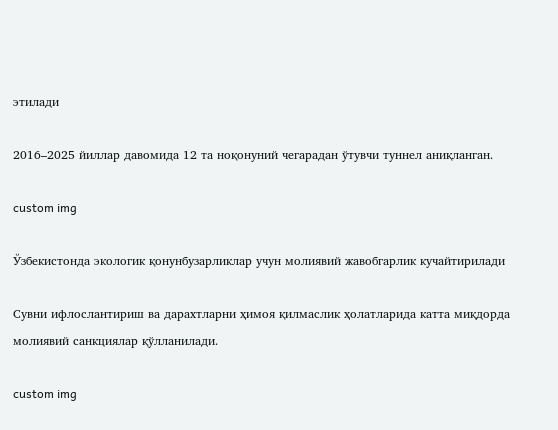этилади

2016–2025 йиллар давомида 12 та ноқонуний чегарадан ўтувчи туннел аниқланган.

custom img

Ўзбекистонда экологик қонунбузарликлар учун молиявий жавобгарлик кучайтирилади

Сувни ифлослантириш ва дарахтларни ҳимоя қилмаслик ҳолатларида катта миқдорда молиявий санкциялар қўлланилади.

custom img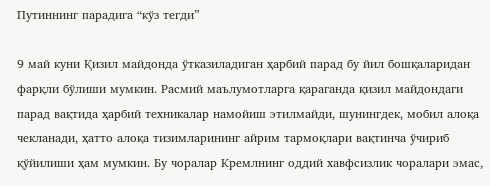Путиннинг парадига “кўз тегди”

9 май куни Қизил майдонда ўтказиладиган ҳарбий парад бу йил бошқаларидан фарқли бўлиши мумкин. Расмий маълумотларга қараганда қизил майдондаги парад вақтида ҳарбий техникалар намойиш этилмайди, шунингдек, мобил алоқа чекланади, ҳатто алоқа тизимларининг айрим тармоқлари вақтинча ўчириб қўйилиши ҳам мумкин. Бу чоралар Кремлнинг оддий хавфсизлик чоралари эмас,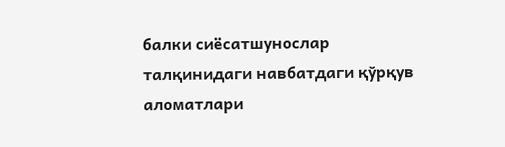балки сиёсатшунослар талқинидаги навбатдаги қўрқув аломатлари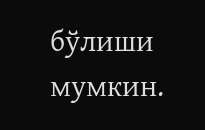бўлиши мумкин.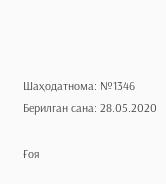Шаҳодатнома: №1346 Берилган сана: 28.05.2020

Ғоя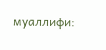муаллифи: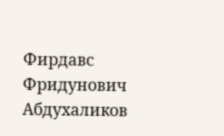Фирдавс Фридунович Абдухаликов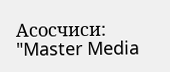Асосчиси: "Master Media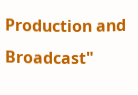Production and Broadcast"